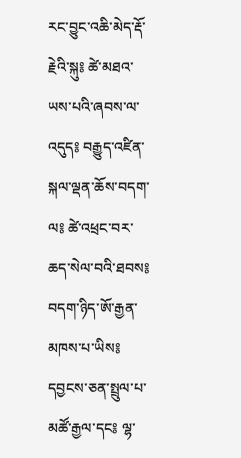རང་བྱུང་འཆི་མེད་རྡོ་རྗེའི་སྐུ༔ ཚེ་མཐའ་ཡས་པའི་ཞབས་ལ་འདུད༔ བརྒྱུད་འཛིན་སྐལ་ལྡན་ཆོས་བདག་ལ༔ ཚེ་འཕྲང་བར་ཆད་སེལ་བའི་ཐབས༔ བདག་ཉིད་ཨོ་རྒྱན་མཁས་པ་ཡིས༔ དབྱངས་ཅན་སྤྲུལ་པ་མཚོ་རྒྱལ་དང༔ ལྷ་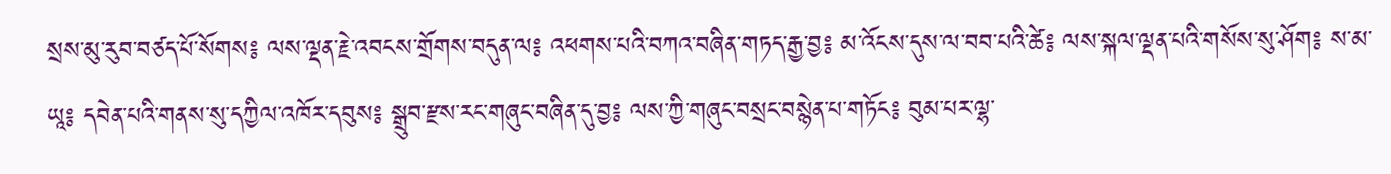སྲས་མུ་རུབ་བཙད་པོ་སོགས༔ ལས་ལྡན་རྗེ་འབངས་གྲོགས་བདུན་ལ༔ འཕགས་པའི་བཀའ་བཞིན་གཏད་རྒྱ་བྱ༔ མ་འོངས་དུས་ལ་བབ་པའི་ཚེ༔ ལས་སྐལ་ལྡན་པའི་གསོས་སུ་ཤོག༔ ས་མ་ཡཱ༔ དབེན་པའི་གནས་སུ་དཀྱིལ་འཁོར་དབུས༔ སྒྲུབ་རྫས་རང་གཞུང་བཞིན་དུ་བྱ༔ ལས་ཀྱི་གཞུང་བསྲང་བསྙེན་པ་གཏོང༔ བུམ་པར་ལྷ་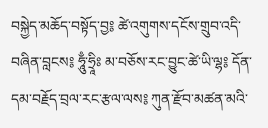བསྐྱེད་མཆོད་བསྟོད་བྱ༔ ཚེ་འགུགས་དངོས་གྲུབ་འདི་བཞིན་བླངས༔ ཧཱུྃ་ཧྲཱིཿ མ་བཅོས་རང་བྱུང་ཚེ་ཡི་ལྷ༔ དོན་དམ་བརྗོད་བྲལ་རང་རྩལ་ལས༔ ཀུན་རྫོབ་མཚན་མའི་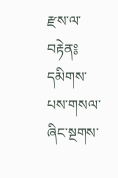རྫས་ལ་བརྟེན༔ དམིགས་པས་གསལ་ཞིང་སྔགས་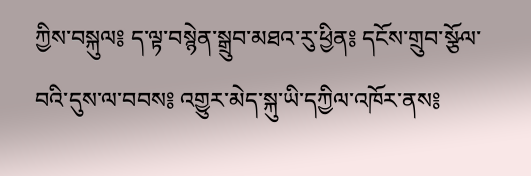ཀྱིས་བསྐུལ༔ ད་ལྟ་བསྙེན་སྒྲུབ་མཐའ་རུ་ཕྱིན༔ དངོས་གྲུབ་སྩོལ་བའི་དུས་ལ་བབས༔ འགྱུར་མེད་སྐུ་ཡི་དཀྱིལ་འཁོར་ནས༔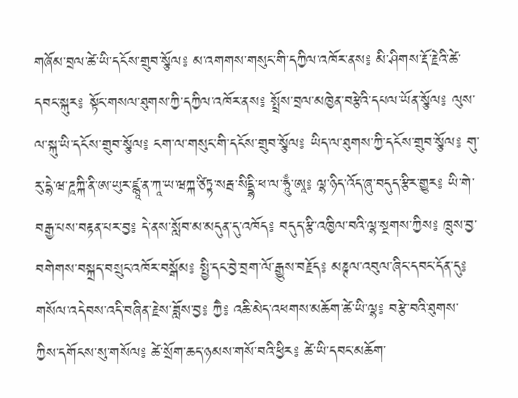གཞོམ་བྲལ་ཚེ་ཡི་དངོས་གྲུབ་སྩོལ༔ མ་འགགས་གསུང་གི་དཀྱིལ་འཁོར་ནས༔ མི་ཤིགས་རྡོ་རྗེའི་ཚེ་དབང་སྐུར༔ སྟོང་གསལ་ཐུགས་ཀྱི་དཀྱིལ་འཁོར་ནས༔ སྤྲོས་བྲལ་མཁྱེན་བརྩེའི་དཔལ་ཡོན་སྩོལ༔ ལུས་ལ་སྐུ་ཡི་དངོས་གྲུབ་སྩོལ༔ ངག་ལ་གསུང་གི་དངོས་གྲུབ་སྩོལ༔ ཡིད་ལ་ཐུགས་ཀྱི་དངོས་གྲུབ་སྩོལ༔ གུ་རུ་དྷེ་ཝ་ཌཱཀྐི་ནི་ཨ་ཡུར་ཛྙཱ་ན་ཀཱ་ཡ་ཝཀྐ་ཙིཏྟ་སརྦ་སིདྡྷི་ཕ་ལ་ཧཱུྃ་ཨཱ༔ ལྷ་ཉིད་འོད་ཞུ་བདུད་རྩིར་གྱུར༔ ཡི་གེ་བརྒྱ་པས་བརྟན་པར་བྱ༔ དེ་ནས་སློབ་མ་མདུན་དུ་འཁོད༔ བདུད་རྩི་འཁྱིལ་བའི་ལྷ་སྔགས་ཀྱིས༔ ཁྲུས་བྱ་བགེགས་བསྐྲད་བསྲུང་འཁོར་བསྒོམ༔ སྤྱི་དང་བྱེ་བྲག་ལོ་རྒྱུས་བརྗོད༔ མཎྚལ་འབུལ་ཞིང་དབང་དོན་དུ༔ གསོལ་འདེབས་འདི་བཞིན་རྗེས་ཟློས་བྱ༔ ཀྱཻ༔ འཆི་མེད་འཕགས་མཆོག་ཚེ་ཡི་ལྷ༔ བརྩེ་བའི་ཐུགས་ཀྱིས་དགོངས་སུ་གསོལ༔ ཚེ་སྲོག་ཆད་ཉམས་གསོ་བའི་ཕྱིར༔ ཚེ་ཡི་དབང་མཆོག་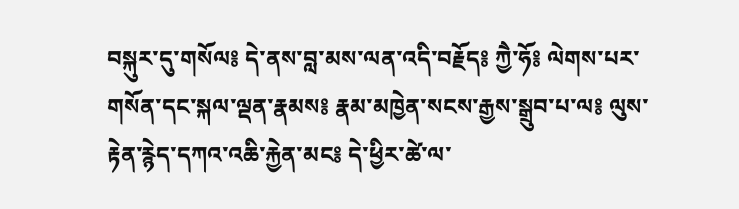བསྐུར་དུ་གསོལ༔ དེ་ནས་བླ་མས་ལན་འདི་བརྗོད༔ ཀྱཻ་ཧོ༔ ལེགས་པར་གསོན་དང་སྐལ་ལྡན་རྣམས༔ རྣམ་མཁྱེན་སངས་རྒྱས་སྒྲུབ་པ་ལ༔ ལུས་རྟེན་རྙེད་དཀའ་འཆི་རྐྱེན་མང༔ དེ་ཕྱིར་ཚེ་ལ་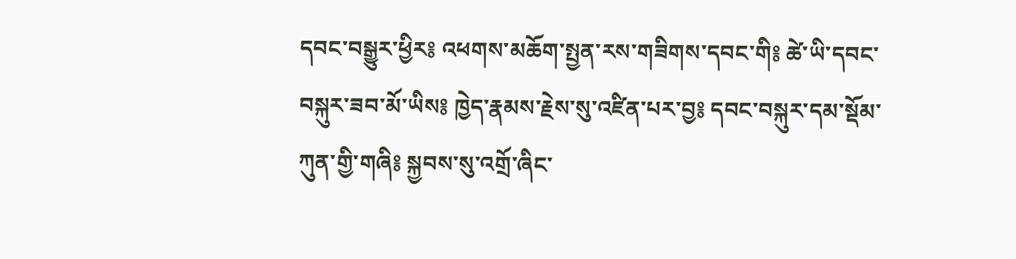དབང་བསྒྱུར་ཕྱིར༔ འཕགས་མཆོག་སྤྱན་རས་གཟིགས་དབང་གི༔ ཚེ་ཡི་དབང་བསྐུར་ཟབ་མོ་ཡིས༔ ཁྱེད་རྣམས་རྗེས་སུ་འཛིན་པར་བྱ༔ དབང་བསྐུར་དམ་སྡོམ་ཀུན་གྱི་གཞི༔ སྐྱབས་སུ་འགྲོ་ཞིང་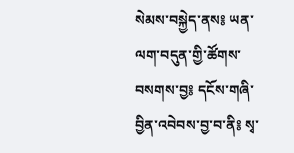སེམས་བསྐྱེད་ནས༔ ཡན་ལག་བདུན་གྱི་ཚོགས་བསགས་བྱ༔ དངོས་གཞི་བྱིན་འབེབས་བྱ་བ་ནི༔ སྭ་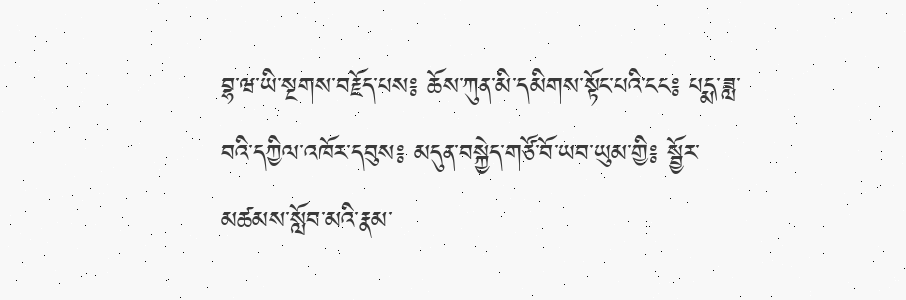བྷ་ཝ་ཡི་སྔགས་བརྗོད་པས༔ ཆོས་ཀུན་མི་དམིགས་སྟོང་པའི་ངང༔ པདྨ་ཟླ་བའི་དཀྱིལ་འཁོར་དབུས༔ མདུན་བསྐྱེད་གཙོ་བོ་ཡབ་ཡུམ་གྱི༔ སྦྱོར་མཚམས་སློབ་མའི་རྣམ་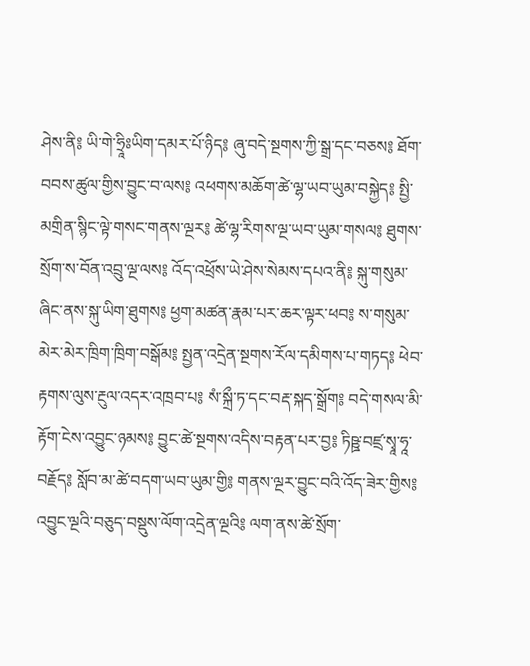ཤེས་ནི༔ ཡི་གེ་ཧྲཱིཿཡིག་དམར་པོ་ཉིད༔ ཞུ་བདེ་སྔགས་ཀྱི་སྒྲ་དང་བཅས༔ ཐོག་བབས་ཚུལ་གྱིས་བྱུང་བ་ལས༔ འཕགས་མཆོག་ཚེ་ལྷ་ཡབ་ཡུམ་བསྐྱེད༔ སྤྱི་མགྲིན་སྙིང་ལྟེ་གསང་གནས་ལྔར༔ ཚེ་ལྷ་རིགས་ལྔ་ཡབ་ཡུམ་གསལ༔ ཐུགས་སྲོག་ས་བོན་འབྲུ་ལྔ་ལས༔ འོད་འཕྲོས་ཡེ་ཤེས་སེམས་དཔའ་ནི༔ སྐུ་གསུམ་ཞིང་ནས་སྐུ་ཡིག་ཐུགས༔ ཕྱག་མཚན་རྣམ་པར་ཆར་ལྟར་ཕབ༔ ས་གསུམ་མེར་མེར་ཁྲིག་ཁྲིག་བསྒོམ༔ སྤྱན་འདྲེན་སྔགས་རོལ་དམིགས་པ་གཏད༔ ཕེབ་རྟགས་ལུས་རྔུལ་འདར་འཁྲབ་པ༔ སཾ་སྐྲྀ་ཏ་དང་བརྡ་སྐད་སྒྲོག༔ བདེ་གསལ་མི་རྟོག་ངེས་འབྱུང་ཉམས༔ བྱུང་ཚེ་སྔགས་འདིས་བརྟན་པར་བྱ༔ ཏིཥྛ་བཛྲ་སྭཱ་ཧཱ་བརྗོད༔ སློབ་མ་ཚེ་བདག་ཡབ་ཡུམ་གྱི༔ གནས་ལྔར་བྱུང་བའི་འོད་ཟེར་གྱིས༔ འབྱུང་ལྔའི་བཅུད་བསྡུས་ལོག་འདྲེན་ལྔའི༔ ལག་ནས་ཚེ་སྲོག་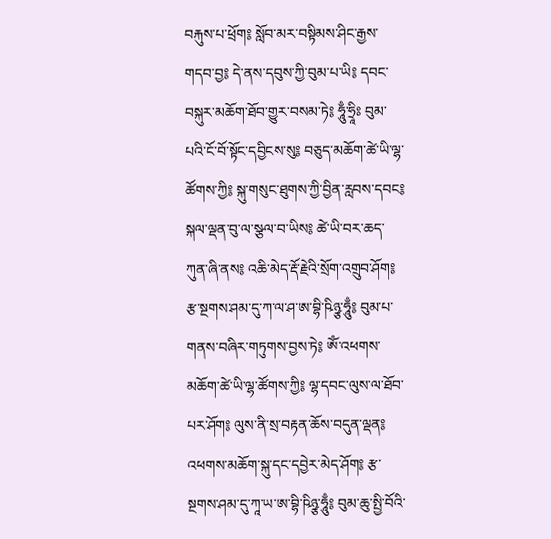བརྐུས་པ་ཕྲོག༔ སློབ་མར་བསྟིམས་ཤིང་རྒྱས་གདབ་བྱ༔ དེ་ནས་དབུས་ཀྱི་བུམ་པ་ཡི༔ དབང་བསྐུར་མཆོག་ཐོབ་གྱུར་བསམ་ཏེ༔ ཧཱུྃ་ཧྲཱིཿ བུམ་པའི་ངོ་བོ་སྟོང་དབྱིངས་སུ༔ བཅུད་མཆོག་ཚེ་ཡི་ལྷ་ཚོགས་ཀྱི༔ སྐུ་གསུང་ཐུགས་ཀྱི་བྱིན་རླབས་དབང༔ སྐལ་ལྡན་བུ་ལ་སྩལ་བ་ཡིས༔ ཚེ་ཡི་བར་ཆད་ཀུན་ཞི་ནས༔ འཆི་མེད་རྡོ་རྗེའི་སྲོག་འགྲུབ་ཤོག༔ རྩ་སྔགས་ཤམ་དུ་ཀ་ལ་ཤ་ཨ་བྷི་ཥིཉྩ་ཧཱུྃ༔ བུམ་པ་གནས་བཞིར་གཏུགས་བྱས་ཏེ༔ ཨོཾ་འཕགས་མཆོག་ཚེ་ཡི་ལྷ་ཚོགས་ཀྱི༔ ལྷ་དབང་ལུས་ལ་ཐོབ་པར་ཤོག༔ ལུས་ནི་སྲ་བརྟན་ཆོས་བདུན་ལྡན༔ འཕགས་མཆོག་སྐུ་དང་དབྱེར་མེད་ཤོག༔ རྩ་སྔགས་ཤམ་དུ་ཀཱ་ཡ་ཨ་བྷི་ཥིཉྩ་ཧཱུྃ༔ བུམ་ཆུ་སྤྱི་བོའི་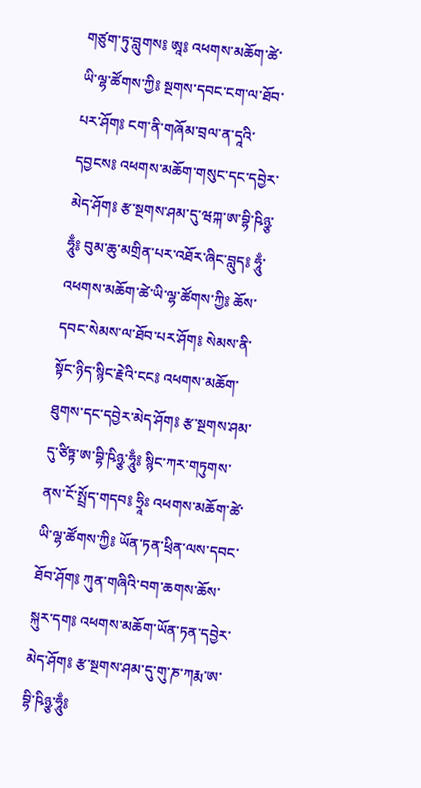གཙུག་ཏུ་བླུགས༔ ཨཱ༔ འཕགས་མཆོག་ཚེ་ཡི་ལྷ་ཚོགས་ཀྱི༔ སྔགས་དབང་ངག་ལ་ཐོབ་པར་ཤོག༔ ངག་ནི་གཞོམ་བྲལ་ན་དཱའི་དབྱངས༔ འཕགས་མཆོག་གསུང་དང་དབྱེར་མེད་ཤོག༔ རྩ་སྔགས་ཤམ་དུ་ཝཀྐ་ཨ་བྷི་ཥིཉྩ་ཧཱུྃ༔ བུམ་ཆུ་མགྲིན་པར་འཐོར་ཞིང་བླུད༔ ཧཱུྃ་འཕགས་མཆོག་ཚེ་ཡི་ལྷ་ཚོགས་ཀྱི༔ ཆོས་དབང་སེམས་ལ་ཐོབ་པར་ཤོག༔ སེམས་ནི་སྟོང་ཉིད་སྙིང་རྗེའི་ངང༔ འཕགས་མཆོག་ཐུགས་དང་དབྱེར་མེད་ཤོག༔ རྩ་སྔགས་ཤམ་དུ་ཙིཏྟ་ཨ་བྷི་ཥིཉྩ་ཧཱུྃ༔ སྙིང་ཀར་གཏུགས་ནས་ངོ་སྤྲོད་གདབ༔ ཧྲཱིཿ འཕགས་མཆོག་ཚེ་ཡི་ལྷ་ཚོགས་ཀྱི༔ ཡོན་ཏན་ཕྲིན་ལས་དབང་ཐོབ་ཤོག༔ ཀུན་གཞིའི་བག་ཆགས་ཆོས་སྐུར་དག༔ འཕགས་མཆོག་ཡོན་ཏན་དབྱེར་མེད་ཤོག༔ རྩ་སྔགས་ཤམ་དུ་གུ་ཎ་ཀརྨ་ཨ་བྷི་ཥིཉྩ་ཧཱུྃ༔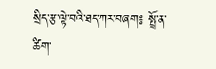སྲིད་རྩ་ལྟེ་བའི་ཐད་ཀར་བཞག༔ སྤྲོ་ན་ཚིག་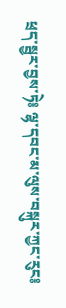ཕྲད་སྦྱར་བྱས་ཏེ༔ ལྷ་དབང་མ་ལུས་བསྐུར་ཀྱང་རུང༔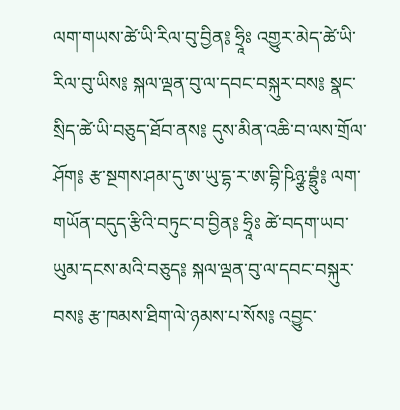ལག་གཡས་ཚེ་ཡི་རིལ་བུ་བྱིན༔ ཧྲཱིཿ འགྱུར་མེད་ཚེ་ཡི་རིལ་བུ་ཡིས༔ སྐལ་ལྡན་བུ་ལ་དབང་བསྐུར་བས༔ སྣང་སྲིད་ཚེ་ཡི་བཅུད་ཐོབ་ནས༔ དུས་མིན་འཆི་བ་ལས་གྲོལ་ཤོག༔ རྩ་སྔགས་ཤམ་དུ་ཨ་ཡུ་དྷ་ར་ཨ་བྷི་ཥིཉྩ་བྷྲུཾ༔ ལག་གཡོན་བདུད་རྩིའི་བཏུང་བ་བྱིན༔ ཧྲཱིཿ ཚེ་བདག་ཡབ་ཡུམ་དངས་མའི་བཅུད༔ སྐལ་ལྡན་བུ་ལ་དབང་བསྐུར་བས༔ རྩ་ཁམས་ཐིག་ལེ་ཉམས་པ་སོས༔ འབྱུང་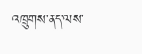འཁྲུགས་ནད་ལས་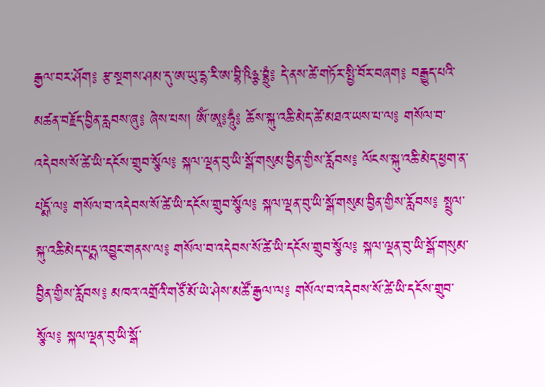རྒྱལ་བར་ཤོག༔ རྩ་སྔགས་ཤམ་དུ་ཨ་ཡུ་དྷ་རི་ཨ་བྷི་ཥིཉྩ་བྷྲུཾ༔ དེ་ནས་ཚེ་གཏོར་སྤྱི་བོར་བཞག༔ བརྒྱུད་པའི་མཚན་བརྗོད་བྱིན་རླབས་ཞུ༔ ཞེས་པས། ཨོཾ་ཨཱ༔ཧཱུྃ༔ ཆོས་སྐུ་འཆི་མེད་ཚེ་མཐའ་ཡས་པ་ལ༔ གསོལ་བ་འདེབས་སོ་ཚེ་ཡི་དངོས་གྲུབ་སྩོལ༔ སྐལ་ལྡན་བུ་ཡི་སྒོ་གསུམ་བྱིན་གྱིས་རློབས༔ ལོངས་སྐུ་འཆི་མེད་ཕྱག་ན་པདྨོ་ལ༔ གསོལ་བ་འདེབས་སོ་ཚེ་ཡི་དངོས་གྲུབ་སྩོལ༔ སྐལ་ལྡན་བུ་ཡི་སྒོ་གསུམ་བྱིན་གྱིས་རློབས༔ སྤྲུལ་སྐུ་འཆི་མེད་པདྨ་འབྱུང་གནས་ལ༔ གསོལ་བ་འདེབས་སོ་ཚེ་ཡི་དངོས་གྲུབ་སྩོལ༔ སྐལ་ལྡན་བུ་ཡི་སྒོ་གསུམ་བྱིན་གྱིས་རློབས༔ མཁའ་འགྲོའི་གཙོ་མོ་ཡེ་ཤེས་མཚོ་རྒྱལ་ལ༔ གསོལ་བ་འདེབས་སོ་ཚེ་ཡི་དངོས་གྲུབ་སྩོལ༔ སྐལ་ལྡན་བུ་ཡི་སྒོ་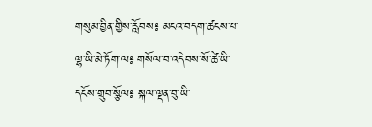གསུམ་བྱིན་གྱིས་རློབས༔ མངའ་བདག་ཚངས་པ་ལྷ་ཡི་མེ་ཏོག་ལ༔ གསོལ་བ་འདེབས་སོ་ཚེ་ཡི་དངོས་གྲུབ་སྩོལ༔ སྐལ་ལྡན་བུ་ཡི་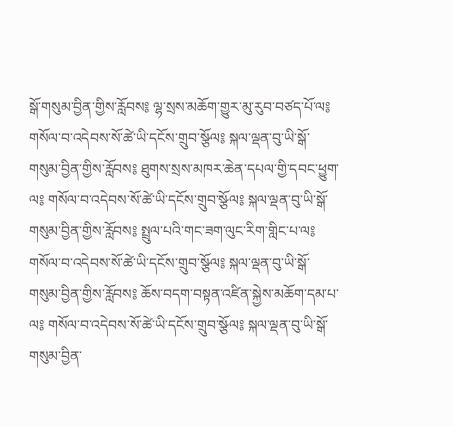སྒོ་གསུམ་བྱིན་གྱིས་རློབས༔ ལྷ་སྲས་མཆོག་གྱུར་མུ་རུབ་བཙད་པོ་ལ༔ གསོལ་བ་འདེབས་སོ་ཚེ་ཡི་དངོས་གྲུབ་སྩོལ༔ སྐལ་ལྡན་བུ་ཡི་སྒོ་གསུམ་བྱིན་གྱིས་རློབས༔ ཐུགས་སྲས་མཁར་ཆེན་དཔལ་གྱི་དབང་ཕྱུག་ལ༔ གསོལ་བ་འདེབས་སོ་ཚེ་ཡི་དངོས་གྲུབ་སྩོལ༔ སྐལ་ལྡན་བུ་ཡི་སྒོ་གསུམ་བྱིན་གྱིས་རློབས༔ སྤྲུལ་པའི་གང་ཟག་ལུང་རིག་གླིང་པ་ལ༔ གསོལ་བ་འདེབས་སོ་ཚེ་ཡི་དངོས་གྲུབ་སྩོལ༔ སྐལ་ལྡན་བུ་ཡི་སྒོ་གསུམ་བྱིན་གྱིས་རློབས༔ ཆོས་བདག་བསྟན་འཛིན་སྐྱེས་མཆོག་དམ་པ་ལ༔ གསོལ་བ་འདེབས་སོ་ཚེ་ཡི་དངོས་གྲུབ་སྩོལ༔ སྐལ་ལྡན་བུ་ཡི་སྒོ་གསུམ་བྱིན་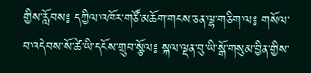གྱིས་རློབས༔ དཀྱིལ་འཁོར་གཙོ་མཆོག་གངས་ཅན་ལྷ་གཅིག་ལ༔ གསོལ་བ་འདེབས་སོ་ཚེ་ཡི་དངོས་གྲུབ་སྩོལ༔ སྐལ་ལྡན་བུ་ཡི་སྒོ་གསུམ་བྱིན་གྱིས་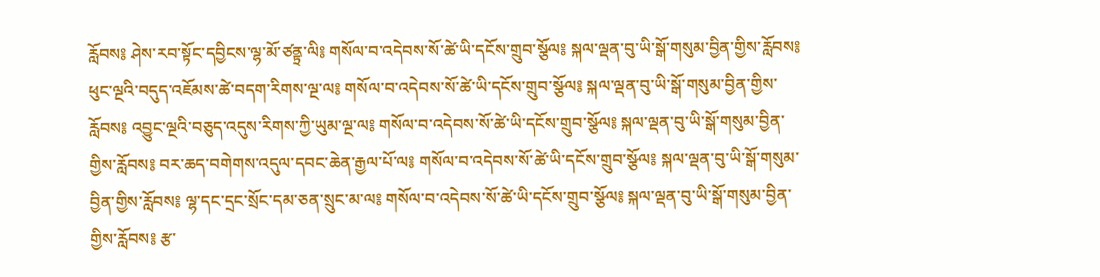རློབས༔ ཤེས་རབ་སྟོང་དབྱིངས་ལྷ་མོ་ཙནྟྲ་ལི༔ གསོལ་བ་འདེབས་སོ་ཚེ་ཡི་དངོས་གྲུབ་སྩོལ༔ སྐལ་ལྡན་བུ་ཡི་སྒོ་གསུམ་བྱིན་གྱིས་རློབས༔ ཕུང་ལྔའི་བདུད་འཇོམས་ཚེ་བདག་རིགས་ལྔ་ལ༔ གསོལ་བ་འདེབས་སོ་ཚེ་ཡི་དངོས་གྲུབ་སྩོལ༔ སྐལ་ལྡན་བུ་ཡི་སྒོ་གསུམ་བྱིན་གྱིས་རློབས༔ འབྱུང་ལྔའི་བཅུད་འདུས་རིགས་ཀྱི་ཡུམ་ལྔ་ལ༔ གསོལ་བ་འདེབས་སོ་ཚེ་ཡི་དངོས་གྲུབ་སྩོལ༔ སྐལ་ལྡན་བུ་ཡི་སྒོ་གསུམ་བྱིན་གྱིས་རློབས༔ བར་ཆད་བགེགས་འདུལ་དབང་ཆེན་རྒྱལ་པོ་ལ༔ གསོལ་བ་འདེབས་སོ་ཚེ་ཡི་དངོས་གྲུབ་སྩོལ༔ སྐལ་ལྡན་བུ་ཡི་སྒོ་གསུམ་བྱིན་གྱིས་རློབས༔ ལྷ་དང་དྲང་སྲོང་དམ་ཅན་སྲུང་མ་ལ༔ གསོལ་བ་འདེབས་སོ་ཚེ་ཡི་དངོས་གྲུབ་སྩོལ༔ སྐལ་ལྡན་བུ་ཡི་སྒོ་གསུམ་བྱིན་གྱིས་རློབས༔ རྩ་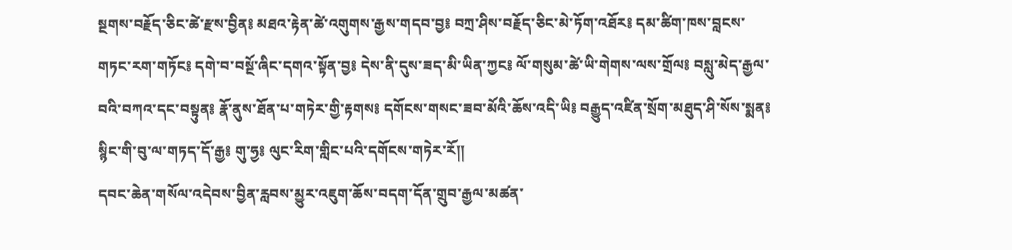སྔགས་བརྗོད་ཅིང་ཚེ་རྫས་བྱིན༔ མཐའ་རྟེན་ཚེ་འགུགས་རྒྱས་གདབ་བྱ༔ བཀྲ་ཤིས་བརྗོད་ཅིང་མེ་ཏོག་འཐོར༔ དམ་ཚིག་ཁས་བླངས་གཏང་རག་གཏོང༔ དགེ་བ་བསྔོ་ཞིང་དགའ་སྟོན་བྱ༔ དེས་ནི་དུས་ཟད་མི་ཡིན་ཀྱང༔ ལོ་གསུམ་ཚེ་ཡི་གེགས་ལས་གྲོལ༔ བསླུ་མེད་རྒྱལ་བའི་བཀའ་དང་བསྟུན༔ རྣོ་ནུས་ཐོན་པ་གཏེར་གྱི་རྟགས༔ དགོངས་གསང་ཟབ་མོའི་ཆོས་འདི་ཡི༔ བརྒྱུད་འཛིན་སྲོག་མཐུད་ཤི་སོས་སྨན༔ སྙིང་གི་བུ་ལ་གཏད་དོ་རྒྱ༔ གུ་ཧྱ༔ ལུང་རིག་གླིང་པའི་དགོངས་གཏེར་རོ༎
དབང་ཆེན་གསོལ་འདེབས་བྱིན་རླབས་མྱུར་འཇུག་ཆོས་བདག་དོན་གྲུབ་རྒྱལ་མཚན་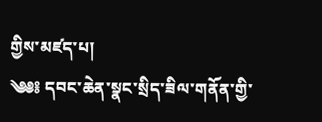གྱིས་མཛད་པ།
༄༅༔ དབང་ཆེན་སྣང་སྲིད་ཟིལ་གནོན་གྱི་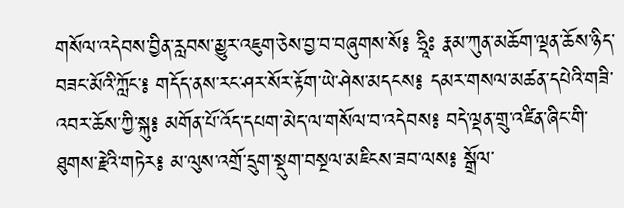གསོལ་འདེབས་བྱིན་རླབས་མྱུར་འཇུག་ཅེས་བྱ་བ་བཞུགས་སོ༔ ཧྲཱིཿ རྣམ་ཀུན་མཆོག་ལྡན་ཆོས་ཉིད་བཟང་མོའི་ཀློང་༔ གདོད་ནས་རང་ཤར་སོར་རྟོག་ཡེ་ཤེས་མདངས༔ དམར་གསལ་མཚན་དཔེའི་གཟི་འབར་ཆོས་ཀྱི་སྐུ༔ མགོན་པོ་འོད་དཔག་མེད་ལ་གསོལ་བ་འདེབས༔ བདེ་ལྡན་གྲུ་འཛིན་ཞིང་གི་ཐུགས་རྗེའི་གཏེར༔ མ་ལུས་འགྲོ་དྲུག་སྡུག་བསྔལ་མཇིངས་ཟབ་ལས༔ སྒྲོལ་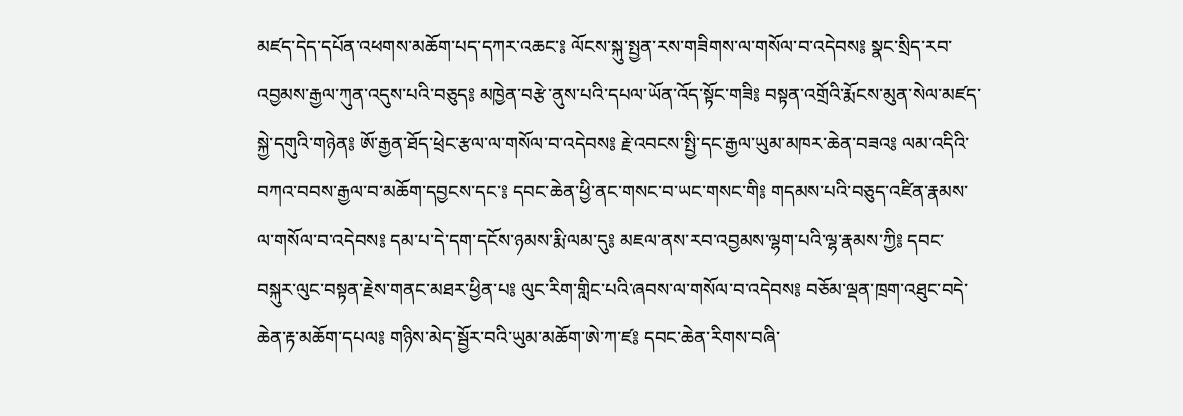མཛད་དེད་དཔོན་འཕགས་མཆོག་པད་དཀར་འཆང་༔ ལོངས་སྐུ་སྤྱན་རས་གཟིགས་ལ་གསོལ་བ་འདེབས༔ སྣང་སྲིད་རབ་འབྱམས་རྒྱལ་ཀུན་འདུས་པའི་བཅུད༔ མཁྱེན་བརྩེ་ནུས་པའི་དཔལ་ཡོན་འོད་སྟོང་གཟི༔ བསྟན་འགྲོའི་རྨོངས་མུན་སེལ་མཛད་སྐྱེ་དགུའི་གཉེན༔ ཨོ་རྒྱན་ཐོད་ཕྲེང་རྩལ་ལ་གསོལ་བ་འདེབས༔ རྗེ་འབངས་སྤྱི་དང་རྒྱལ་ཡུམ་མཁར་ཆེན་བཟའ༔ ལམ་འདིའི་བཀའ་བབས་རྒྱལ་བ་མཆོག་དབྱངས་དང་༔ དབང་ཆེན་ཕྱི་ནང་གསང་བ་ཡང་གསང་གི༔ གདམས་པའི་བཅུད་འཛིན་རྣམས་ལ་གསོལ་བ་འདེབས༔ དམ་པ་དེ་དག་དངོས་ཉམས་རྨི་ལམ་དུ༔ མཇལ་ནས་རབ་འབྱམས་ལྷག་པའི་ལྷ་རྣམས་ཀྱི༔ དབང་བསྐུར་ལུང་བསྟན་རྗེས་གནང་མཐར་ཕྱིན་པ༔ ལུང་རིག་གླིང་པའི་ཞབས་ལ་གསོལ་བ་འདེབས༔ བཅོམ་ལྡན་ཁྲག་འཐུང་བདེ་ཆེན་རྟ་མཆོག་དཔལ༔ གཉིས་མེད་སྦྱོར་བའི་ཡུམ་མཆོག་ཨེ་ཀ་ཛ༔ དབང་ཆེན་རིགས་བཞི་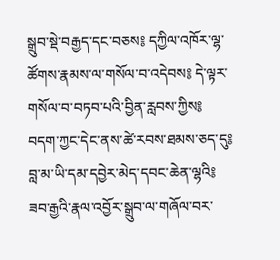སྒྲུབ་སྡེ་བརྒྱད་དང་བཅས༔ དཀྱིལ་འཁོར་ལྷ་ཚོགས་རྣམས་ལ་གསོལ་བ་འདེབས༔ དེ་ལྟར་གསོལ་བ་བཏབ་པའི་བྱིན་རླབས་ཀྱིས༔ བདག་ཀྱང་དེང་ནས་ཚེ་རབས་ཐམས་ཅད་དུ༔ བླ་མ་ཡི་དམ་དབྱེར་མེད་དབང་ཆེན་ལྷའི༔ ཟབ་རྒྱའི་རྣལ་འབྱོར་སྒྲུབ་ལ་གཞོལ་བར་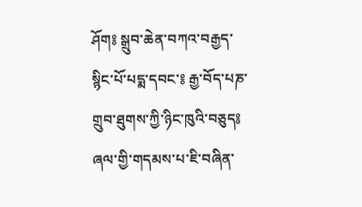ཤོག༔ སྒྲུབ་ཆེན་བཀའ་བརྒྱད་སྙིང་པོ་པདྨ་དབང་༔ རྒྱ་བོད་པཎ་གྲུབ་ཐུགས་ཀྱི་ཉིང་ཁུའི་བཅུད༔ ཞལ་གྱི་གདམས་པ་ཇི་བཞིན་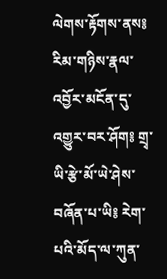ལེགས་རྟོགས་ནས༔ རིམ་གཉིས་རྣལ་འབྱོར་མངོན་དུ་འགྱུར་བར་ཤོག༔ གྲྭ་ཡི་རྩེ་མོ་ཡེ་ཤེས་བཞོན་པ་ཡི༔ རེག་པའི་མོད་ལ་ཀུན་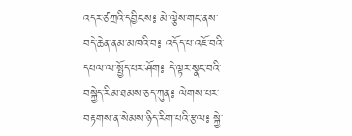འདར་ཙཀྲའི་དབྱིངས༔ མེ་ལྕེས་གང་ནས་བདེ་ཆེན་ནམ་མཁའི་བ༔ འདོད་པ་འཇོ་བའི་དཔལ་ལ་སྤྱོད་པར་ཤོག༔ དེ་ལྟར་སྣང་བའི་བསྐྱེད་རིམ་ཐམས་ཅད་ཀུན༔ ལེགས་པར་བརྟགས་ན་སེམས་ཉིད་རིག་པའི་རྩལ༔ སྐྱེ་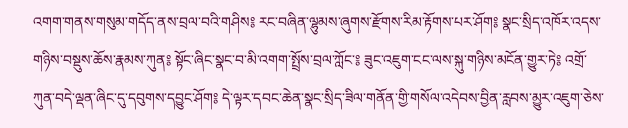འགག་གནས་གསུམ་གདོད་ནས་བྲལ་བའི་གཤིས༔ རང་བཞིན་ལྷུམས་ཞུགས་རྫོགས་རིམ་རྟོགས་པར་ཤོག༔ སྣང་སྲིད་འཁོར་འདས་གཉིས་བསྡུས་ཆོས་རྣམས་ཀུན༔ སྟོང་ཞིང་སྣང་བ་མི་འགག་སྤྲོས་བྲལ་ཀློང་༔ ཟུང་འཇུག་ངང་ལས་སྐུ་གཉིས་མངོན་གྱུར་ཏེ༔ འགྲོ་ཀུན་བདེ་ལྡན་ཞིང་དུ་དབུགས་དབྱུང་ཤོག༔ དེ་ལྟར་དབང་ཆེན་སྣང་སྲིད་ཟིལ་གནོན་གྱི་གསོལ་འདེབས་བྱིན་རླབས་མྱུར་འཇུག་ཅེས་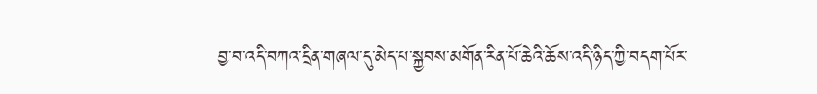བྱ་བ་འདི་བཀའ་དྲིན་གཞལ་དུ་མེད་པ་སྐྱབས་མགོན་རིན་པོ་ཆེའི་ཆོས་འདི་ཉིད་ཀྱི་བདག་པོར་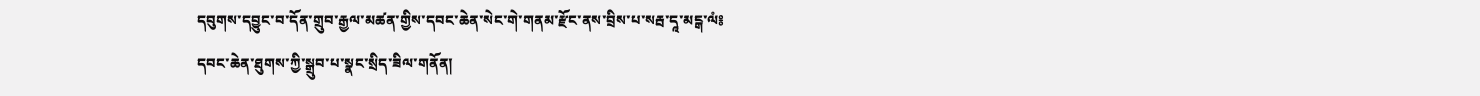དབུགས་དབྱུང་བ་དོན་གྲུབ་རྒྱལ་མཚན་གྱིས་དབང་ཆེན་སེང་གེ་གནམ་རྫོང་ནས་བྲིས་པ་སརྦ་དཱ་མངྒ་ལཾ༔
དབང་ཆེན་ཐུགས་ཀྱི་སྒྲུབ་པ་སྣང་སྲིད་ཟིལ་གནོན།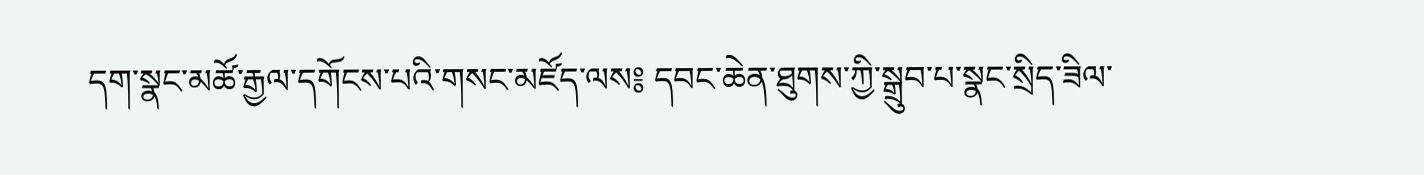དག་སྣང་མཚོ་རྒྱལ་དགོངས་པའི་གསང་མཛོད་ལས༔ དབང་ཆེན་ཐུགས་ཀྱི་སྒྲུབ་པ་སྣང་སྲིད་ཟིལ་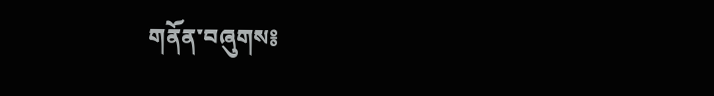གནོན་བཞུགས༔